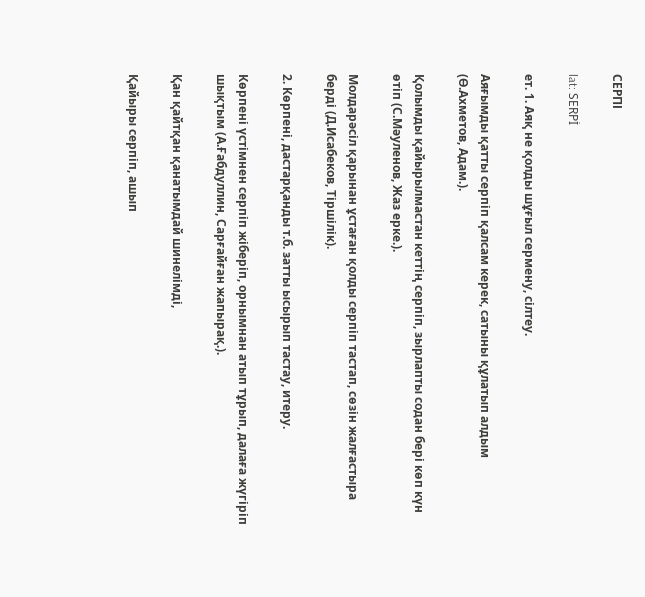СЕРПІ

lat: SERPİ

ет. 1. Аяқ не қолды шұғыл сермену, сілтеу.

Аяғымды қатты серпіп қалсам керек, сатыны құлатып алдым (Ө.Ахметов, Адам.).

Қолымды қайырылмастан кеттің серпіп, зырлапты содан бері көп күн өтіп (С.Мәуленов, Жаз ерке.).

Молдарәсіл қарынан ұстаған қолды серпіп тастап, сөзін жалғастыра берді (Д.Исабеков, Тіршілік).

2. Көрпені, дастарқанды т.б. затты ысырып тастау, итеру.

Көрпені үстімнен серпіп жіберіп, орнымнан атып тұрып, далаға жүгіріп шықтым (А.Ғабдуллин, Сарғайған жапырақ.).

Қан қайтқан қанатымдай шинелімді,

Қайыры серпіп, ашып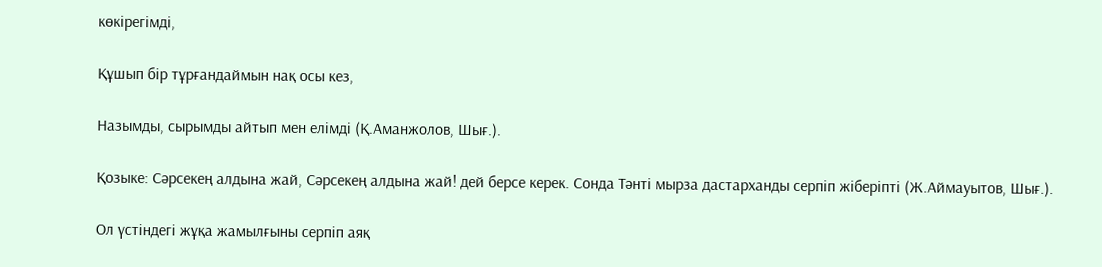көкірегімді,

Құшып бір тұрғандаймын нақ осы кез,

Назымды, сырымды айтып мен елімді (Қ.Аманжолов, Шығ.).

Қозыке: Сәрсекең алдына жай, Сәрсекең алдына жай! дей берсе керек. Сонда Тәнті мырза дастарханды серпіп жіберіпті (Ж.Аймауытов, Шығ.).

Ол үстіндегі жұқа жамылғыны серпіп аяқ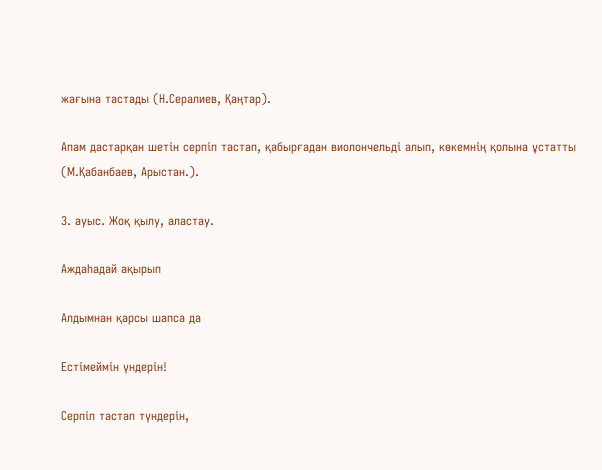жағына тастады (Н.Сералиев, Қаңтар).

Апам дастарқан шетін серпіп тастап, қабырғадан виолончельді алып, көкемнің қолына ұстатты (М.Қабанбаев, Арыстан.).

3. ауыс. Жоқ қылу, аластау.

Аждаһадай ақырып

Алдымнан қарсы шапса да

Естімеймін үндерін!

Серпіп тастап түндерін,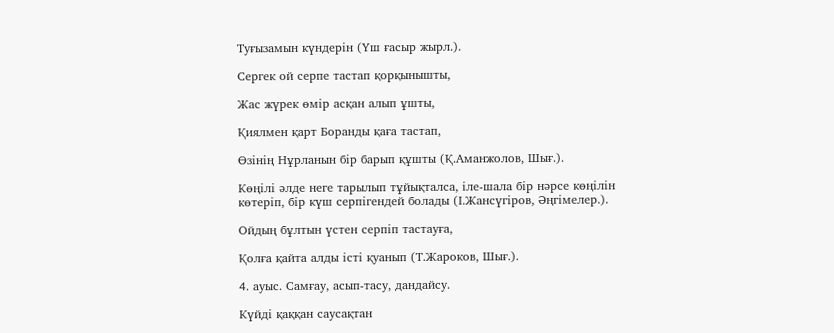Туғызамын күндерін (Үш ғасыр жырл.).

Сергек ой серпе тастап қорқынышты,

Жас жүрек өмір асқан алып ұшты,

Қиялмен қарт Боранды қаға тастап,

Өзінің Нұрланын бір барып құшты (Қ.Аманжолов, Шығ.).

Көңілі әлде неге тарылып тұйықталса, іле-шала бір нәрсе көңілін көтеріп, бір күш серпігендей болады (І.Жансүгіров, Әңгімелер.).

Ойдың бұлтын үстен серпіп тастауға,

Қолға қайта алды істі қуанып (Т.Жароков, Шығ.).

4. ауыс. Самғау, асып-тасу, дандайсу.

Күйді қаққан саусақтан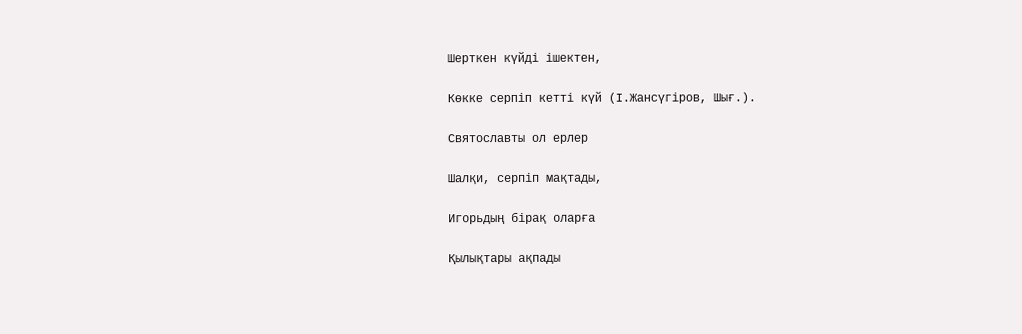Шерткен күйді ішектен,

Көкке серпіп кетті күй (І.Жансүгіров, Шығ.).

Святославты ол ерлер

Шалқи, серпіп мақтады,

Игорьдың бірақ оларға

Қылықтары ақпады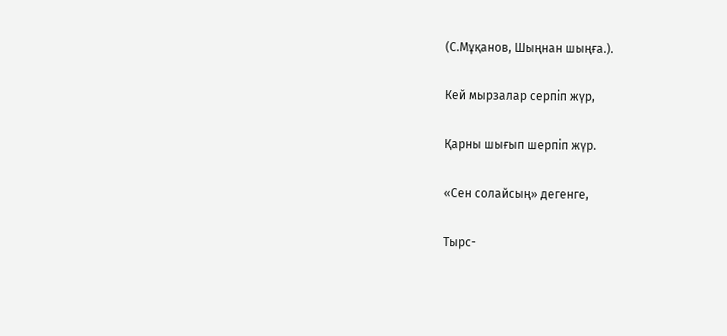(С.Мұқанов, Шыңнан шыңға.).

Кей мырзалар серпіп жүр,

Қарны шығып шерпіп жүр.

«Сен солайсың» дегенге,

Тырс-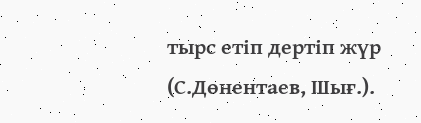тырс етіп дертіп жүр (С.Дөнентаев, Шығ.).